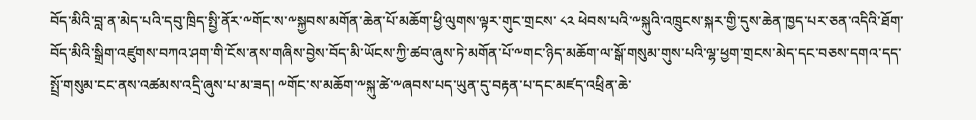བོད་མིའི་བླ་ན་མེད་པའི་དབུ་ཁྲིད་སྤྱི་ནོར་༸གོང་ས་༸སྐྱབས་མགོན་ཆེན་པོ་མཆོག་ཕྱི་ལུགས་ལྟར་གུང་གྲངས་ ༨༢ ཕེབས་པའི་༸སྐུའི་འཁྲུངས་སྐར་གྱི་དུས་ཆེན་ཁྱད་པར་ཅན་འདིའི་ཐོག་བོད་མིའི་སྒྲིག་འཛུགས་བཀའ་ཤག་གི་ངོས་ནས་གཞིས་བྱེས་བོད་མི་ཡོངས་ཀྱི་ཚབ་ཞུས་ཏེ་མགོན་པོ་༸གང་ཉིད་མཆོག་ལ་སྒོ་གསུམ་གུས་པའི་ལྷ་ཕྱག་གྲངས་མེད་དང་བཅས་དགའ་དད་སྤྲོ་གསུམ་ངང་ནས་འཚམས་འདྲི་ཞུས་པ་མ་ཟད། ༸གོང་ས་མཆོག་༸སྐུ་ཚེ་༸ཞབས་པད་ཡུན་དུ་བརྟན་པ་དང་མཛད་འཕྲིན་ཆེ་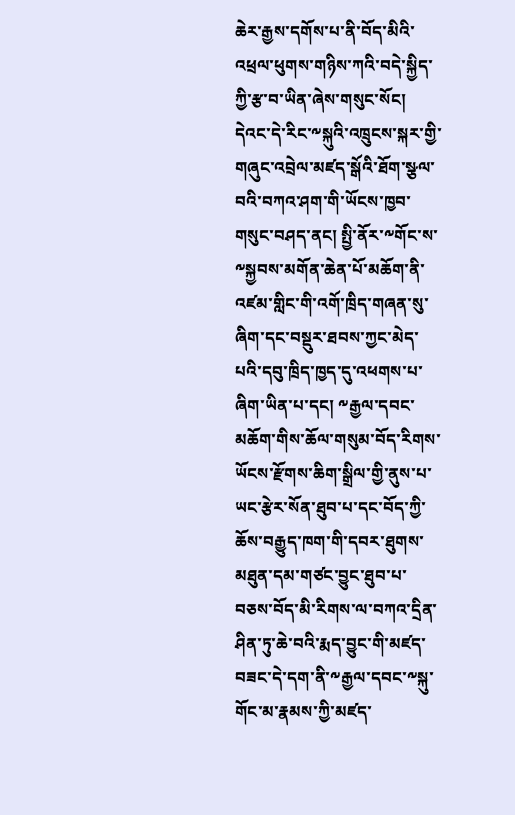ཆེར་རྒྱས་དགོས་པ་ནི་བོད་མིའི་འཕྲལ་ཕུགས་གཉིས་ཀའི་བདེ་སྐྱིད་ཀྱི་རྩ་བ་ཡིན་ཞེས་གསུང་སོང། དེའང་དེ་རིང་༸སྐུའི་འཁྲུངས་སྐར་གྱི་གཞུང་འབྲེལ་མཛད་སྒོའི་ཐོག་སྩལ་བའི་བཀའ་ཤག་གི་ཡོངས་ཁྱབ་གསུང་བཤད་ནང། སྤྱི་ནོར་༸གོང་ས་༸སྐྱབས་མགོན་ཆེན་པོ་མཆོག་ནི་འཛམ་གླིང་གི་འགོ་ཁྲིད་གཞན་སུ་ཞིག་དང་བསྡུར་ཐབས་ཀྱང་མེད་པའི་དབུ་ཁྲིད་ཁྱད་དུ་འཕགས་པ་ཞིག་ཡིན་པ་དང། ༸རྒྱལ་དབང་མཆོག་གིས་ཆོལ་གསུམ་བོད་རིགས་ཡོངས་རྫོགས་ཆིག་སྒྲིལ་གྱི་ནུས་པ་ཡང་རྩེར་སོན་ཐུབ་པ་དང་བོད་ཀྱི་ཆོས་བརྒྱུད་ཁག་གི་དབར་ཐུགས་མཐུན་དམ་གཙང་བྱུང་ཐུབ་པ་བཅས་བོད་མི་རིགས་ལ་བཀའ་དྲིན་ཤིན་ཏུ་ཆེ་བའི་རྨད་བྱུང་གི་མཛད་བཟང་དེ་དག་ནི་༸རྒྱལ་དབང་༸སྐུ་གོང་མ་རྣམས་ཀྱི་མཛད་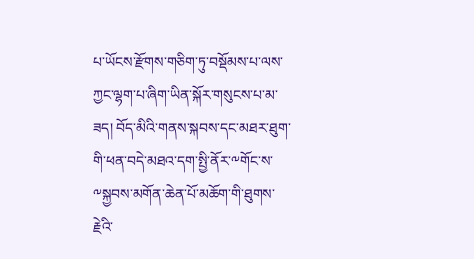པ་ཡོངས་རྫོགས་གཅིག་ཏུ་བསྡོམས་པ་ལས་ཀྱང་ལྷག་པ་ཞིག་ཡིན་སྐོར་གསུངས་པ་མ་ཟད། བོད་མིའི་གནས་སྐབས་དང་མཐར་ཐུག་གི་ཕན་བདེ་མཐའ་དག་སྤྱི་ནོར་༸གོང་ས་༸སྐྱབས་མགོན་ཆེན་པོ་མཆོག་གི་ཐུགས་རྗེའི་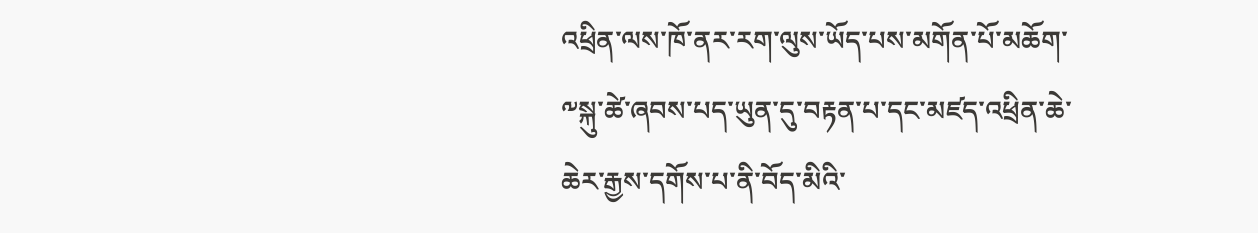འཕྲིན་ལས་ཁོ་ནར་རག་ལུས་ཡོད་པས་མགོན་པོ་མཆོག་༸སྐུ་ཚེ་ཞབས་པད་ཡུན་དུ་བརྟན་པ་དང་མཛད་འཕྲིན་ཆེ་ཆེར་རྒྱས་དགོས་པ་ནི་བོད་མིའི་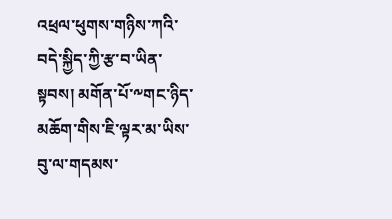འཕྲལ་ཕུགས་གཉིས་ཀའི་བདེ་སྐྱིད་ཀྱི་རྩ་བ་ཡིན་སྟབས། མགོན་པོ་༸གང་ཉིད་མཆོག་གིས་ཇི་ལྟར་མ་ཡིས་བུ་ལ་གདམས་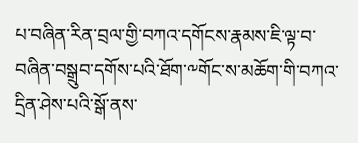པ་བཞིན་རིན་བྲལ་གྱི་བཀའ་དགོངས་རྣམས་ཇི་ལྟ་བ་བཞིན་བསྒྲུབ་དགོས་པའི་ཐོག་༸གོང་ས་མཆོག་གི་བཀའ་དྲིན་ཤེས་པའི་སྒོ་ནས་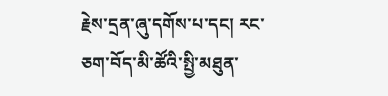རྗེས་དྲན་ཞུ་དགོས་པ་དང། རང་ཅག་བོད་མི་ཚོའི་སྤྱི་མཐུན་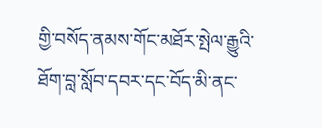གྱི་བསོད་ནམས་གོང་མཐོར་སྤེལ་རྒྱུའི་ཐོག་བླ་སློབ་དབར་དང་བོད་མི་ནང་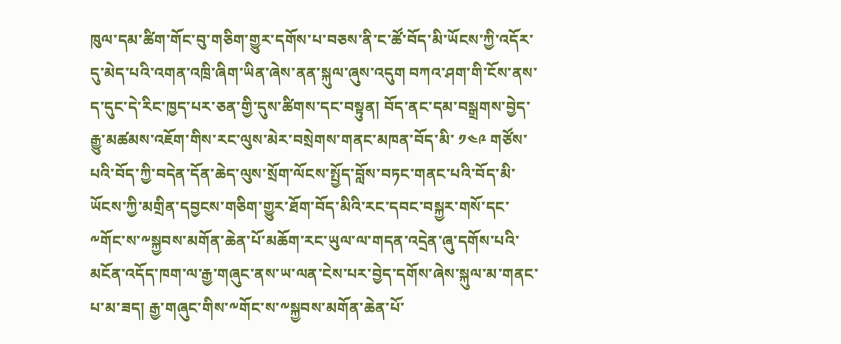ཁུལ་དམ་ཚིག་གོང་བུ་གཅིག་གྱུར་དགོས་པ་བཅས་ནི་ང་ཚོ་བོད་མི་ཡོངས་ཀྱི་འདོར་དུ་མེད་པའི་འགན་འཁྲི་ཞིག་ཡིན་ཞེས་ནན་སྐུལ་ཞུས་འདུག བཀའ་ཤག་གི་ངོས་ནས་ད་དུང་དེ་རིང་ཁྱད་པར་ཅན་གྱི་དུས་ཚིགས་དང་བསྟུན། བོད་ནང་དམ་བསྒྲགས་བྱེད་རྒྱུ་མཚམས་འཇོག་གིས་རང་ལུས་མེར་བསྲེགས་གནང་མཁན་བོད་མི་ ༡༤༩ གཙོས་པའི་བོད་ཀྱི་བདེན་དོན་ཆེད་ལུས་སྲོག་ལོངས་སྤྱོད་བློས་བཏང་གནང་པའི་བོད་མི་ཡོངས་ཀྱི་མགྲིན་དབྱངས་གཅིག་གྱུར་ཐོག་བོད་མིའི་རང་དབང་བསྐྱར་གསོ་དང་༸གོང་ས་༸སྐྱབས་མགོན་ཆེན་པོ་མཆོག་རང་ཡུལ་ལ་གདན་འདྲེན་ཞུ་དགོས་པའི་མངོན་འདོད་ཁག་ལ་རྒྱ་གཞུང་ནས་ཡ་ལན་ངེས་པར་བྱེད་དགོས་ཞེས་སྐུལ་མ་གནང་པ་མ་ཟད། རྒྱ་གཞུང་གིས་༸གོང་ས་༸སྐྱབས་མགོན་ཆེན་པོ་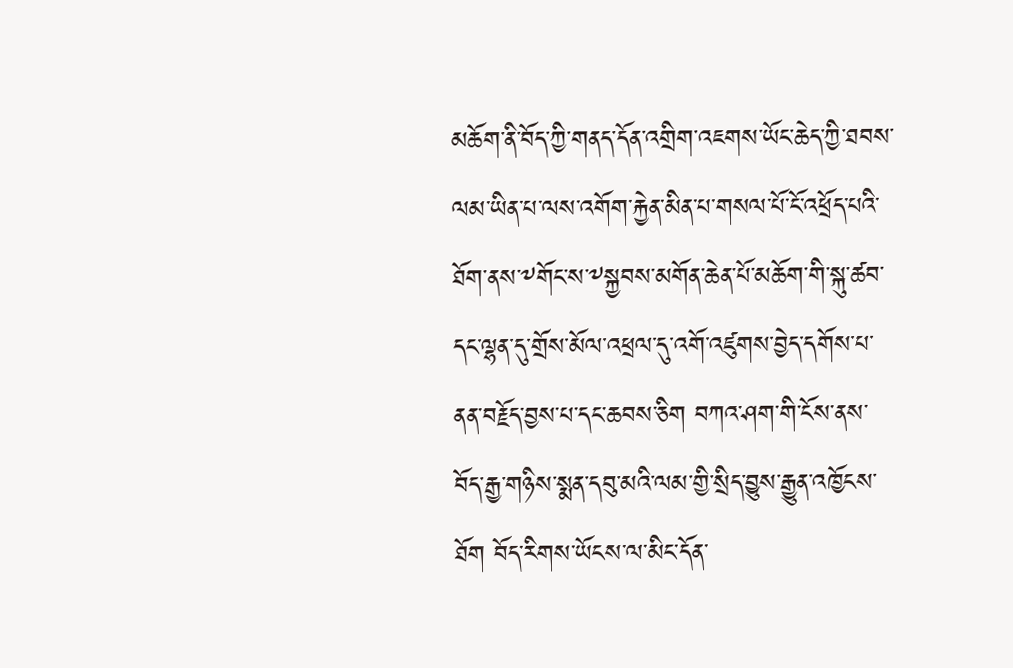མཆོག་ནི་བོད་ཀྱི་གནད་དོན་འགྲིག་འཇགས་ཡོང་ཆེད་ཀྱི་ཐབས་ལམ་ཡིན་པ་ལས་འགོག་རྐྱེན་མིན་པ་གསལ་པོ་ངོ་འཕྲོད་པའི་ཐོག་ནས་༸གོང་ས་༸སྐྱབས་མགོན་ཆེན་པོ་མཆོག་གི་སྐུ་ཚབ་དང་ལྷན་དུ་གྲོས་མོལ་འཕྲལ་དུ་འགོ་འཛུགས་བྱེད་དགོས་པ་ནན་བརྗོད་བྱས་པ་དང་ཆབས་ཅིག བཀའ་ཤག་གི་ངོས་ནས་བོད་རྒྱ་གཉིས་སྨན་དབུ་མའི་ལམ་གྱི་སྲིད་བྱུས་རྒྱུན་འཁྱོངས་ཐོག བོད་རིགས་ཡོངས་ལ་མིང་དོན་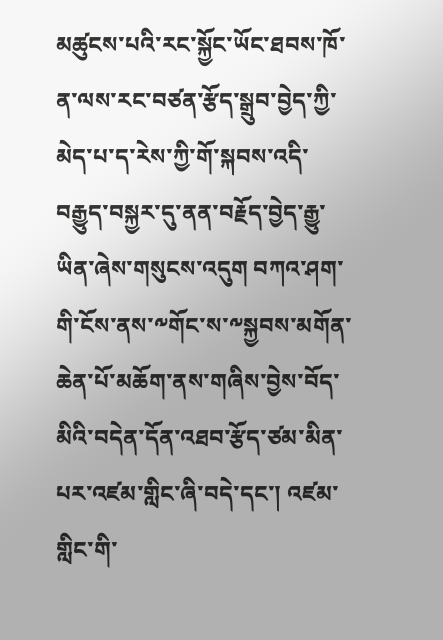མཚུངས་པའི་རང་སྐྱོང་ཡོང་ཐབས་ཁོ་ན་ལས་རང་བཙན་རྩོད་སྒྲུབ་བྱེད་ཀྱི་མེད་པ་ད་རེས་ཀྱི་གོ་སྐབས་འདི་བརྒྱུད་བསྐྱར་དུ་ནན་བརྗོད་བྱེད་རྒྱུ་ཡིན་ཞེས་གསུངས་འདུག བཀའ་ཤག་གི་ངོས་ནས་༸གོང་ས་༸སྐྱབས་མགོན་ཆེན་པོ་མཆོག་ནས་གཞིས་བྱེས་བོད་མིའི་བདེན་དོན་འཐབ་རྩོད་ཙམ་མིན་པར་འཛམ་གླིང་ཞི་བདེ་དང་། འཛམ་གླིང་གི་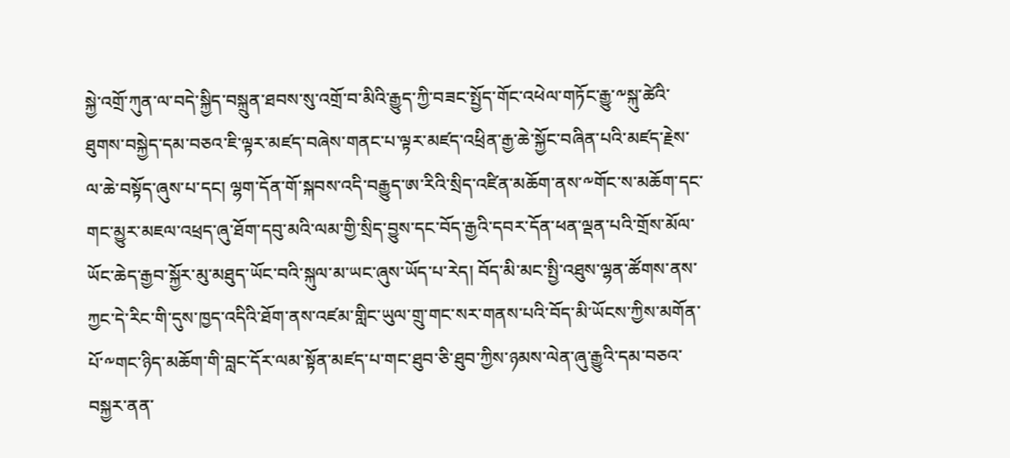སྐྱེ་འགྲོ་ཀུན་ལ་བདེ་སྐྱིད་བསྐྲུན་ཐབས་སུ་འགྲོ་བ་མིའི་རྒྱུད་ཀྱི་བཟང་སྤྱོད་གོང་འཕེལ་གཏོང་རྒྱུ་༸སྐུ་ཚེའི་ཐུགས་བསྐྱེད་དམ་བཅའ་ཇི་ལྟར་མཛད་བཞེས་གནང་པ་ལྟར་མཛད་འཕྲིན་རྒྱ་ཆེ་སྐྱོང་བཞིན་པའི་མཛད་རྗེས་ལ་ཆེ་བསྟོད་ཞུས་པ་དང། ལྷག་དོན་གོ་སྐབས་འདི་བརྒྱུད་ཨ་རིའི་སྲིད་འཛིན་མཆོག་ནས་༸གོང་ས་མཆོག་དང་གང་མྱུར་མཇལ་འཕྲད་ཞུ་ཐོག་དབུ་མའི་ལམ་གྱི་སྲིད་བྱུས་དང་བོད་རྒྱའི་དབར་དོན་ཕན་ལྡན་པའི་གྲོས་མོལ་ཡོང་ཆེད་རྒྱབ་སྐྱོར་མུ་མཐུད་ཡོང་བའི་སྐུལ་མ་ཡང་ཞུས་ཡོད་པ་རེད། བོད་མི་མང་སྤྱི་འཐུས་ལྷན་ཚོགས་ནས་ཀྱང་དེ་རིང་གི་དུས་ཁྱད་འདིའི་ཐོག་ནས་འཛམ་གླིང་ཡུལ་གྲུ་གང་སར་གནས་པའི་བོད་མི་ཡོངས་ཀྱིས་མགོན་པོ་༸གང་ཉིད་མཆོག་གི་བླང་དོར་ལམ་སྟོན་མཛད་པ་གང་ཐུབ་ཅི་ཐུབ་ཀྱིས་ཉམས་ལེན་ཞུ་རྒྱུའི་དམ་བཅའ་བསྐྱར་ནན་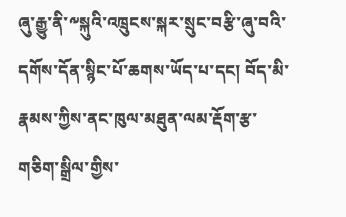ཞུ་རྒྱུ་ནི་༸སྐུའི་འཁྲུངས་སྐར་སྲུང་བརྩི་ཞུ་བའི་དགོས་དོན་སྙིང་པོ་ཆགས་ཡོད་པ་དང། བོད་མི་རྣམས་ཀྱིས་ནང་ཁུལ་མཐུན་ལམ་རྡོག་རྩ་གཅིག་སྒྲིལ་གྱིས་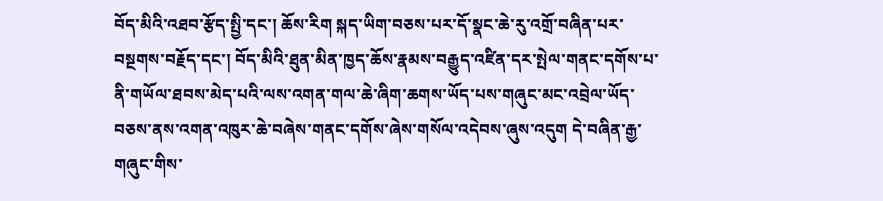བོད་མིའི་འཐབ་རྩོད་སྤྱི་དང་། ཆོས་རིག སྐད་ཡིག་བཅས་པར་དོ་སྣང་ཆེ་རུ་འགྲོ་བཞིན་པར་བསྔགས་བརྗོད་དང་། བོད་མིའི་ཐུན་མིན་ཁྱད་ཆོས་རྣམས་བརྒྱུད་འཛིན་དར་སྤེལ་གནང་དགོས་པ་ནི་གཡོལ་ཐབས་མེད་པའི་ལས་འགན་གལ་ཆེ་ཞིག་ཆགས་ཡོད་པས་གཞུང་མང་འབྲེལ་ཡོད་བཅས་ནས་འགན་འཁུར་ཆེ་བཞེས་གནང་དགོས་ཞེས་གསོལ་འདེབས་ཞུས་འདུག དེ་བཞིན་རྒྱ་གཞུང་གིས་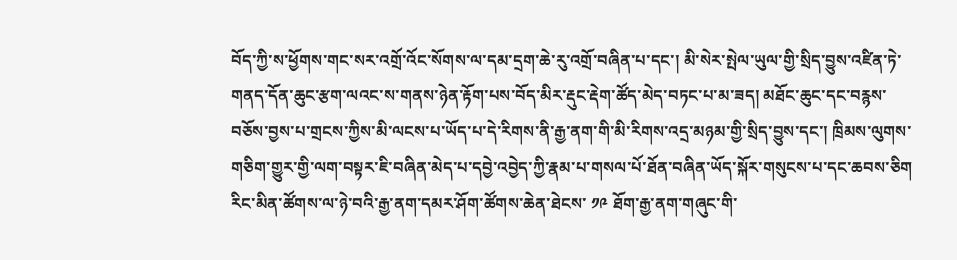བོད་ཀྱི་ས་ཕྱོགས་གང་སར་འགྲོ་འོང་སོགས་ལ་དམ་དྲག་ཆེ་རུ་འགྲོ་བཞིན་པ་དང་། མི་སེར་སྤེལ་ཡུལ་གྱི་སྲིད་བྱུས་འཛིན་ཏེ་གནད་དོན་ཆུང་རྩག་ལའང་ས་གནས་ཉེན་རྟོག་པས་བོད་མིར་རྡུང་རྡེག་ཚོད་མེད་བཏང་པ་མ་ཟད། མཐོང་ཆུང་དང་བརྙས་བཅོས་བྱས་པ་གྲངས་ཀྱིས་མི་ལངས་པ་ཡོད་པ་དེ་རིགས་ནི་རྒྱ་ནག་གི་མི་རིགས་འདྲ་མཉམ་གྱི་སྲིད་བྱུས་དང་། ཁྲིམས་ལུགས་གཅིག་གྱུར་གྱི་ལག་བསྟར་ཇི་བཞིན་མེད་པ་དབྱེ་འབྱེད་ཀྱི་རྣམ་པ་གསལ་པོ་ཐོན་བཞིན་ཡོད་སྐོར་གསུངས་པ་དང་ཆབས་ཅིག རིང་མིན་ཚོགས་ལ་ཉེ་བའི་རྒྱ་ནག་དམར་ཤོག་ཚོགས་ཆེན་ཐེངས་ ༡༩ ཐོག་རྒྱ་ནག་གཞུང་གི་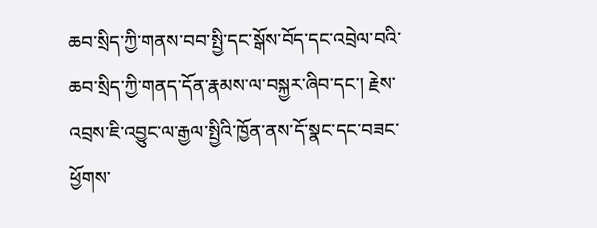ཆབ་སྲིད་ཀྱི་གནས་བབ་སྤྱི་དང་སྒོས་བོད་དང་འབྲེལ་བའི་ཆབ་སྲིད་ཀྱི་གནད་དོན་རྣམས་ལ་བསྐྱར་ཞིབ་དང་། རྗེས་འབྲས་ཇི་འབྱུང་ལ་རྒྱལ་སྤྱིའི་ཁྱོན་ནས་དོ་སྣང་དང་བཟང་ཕྱོགས་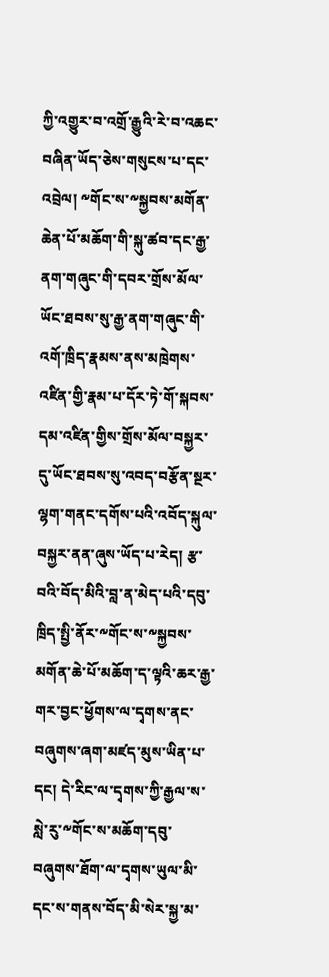ཀྱི་འགྱུར་བ་འགྲོ་རྒྱུའི་རེ་བ་འཆང་བཞིན་ཡོད་ཅེས་གསུངས་པ་དང་འབྲེལ། ༸གོང་ས་༸སྐྱབས་མགོན་ཆེན་པོ་མཆོག་གི་སྐུ་ཚབ་དང་རྒྱ་ནག་གཞུང་གི་དབར་གྲོས་མོལ་ཡོང་ཐབས་སུ་རྒྱ་ནག་གཞུང་གི་འགོ་ཁྲིད་རྣམས་ནས་མཁྲེགས་འཛིན་གྱི་རྣམ་པ་དོར་ཏེ་གོ་སྐབས་དམ་འཛིན་གྱིས་གྲོས་མོལ་བསྐྱར་དུ་ཡོང་ཐབས་སུ་འབད་བརྩོན་སྔར་ལྷག་གནང་དགོས་པའི་འབོད་སྐུལ་བསྐྱར་ནན་ཞུས་ཡོད་པ་རེད། རྩ་བའི་བོད་མིའི་བླ་ན་མེད་པའི་དབུ་ཁྲིད་སྤྱི་ནོར་༸གོང་ས་༸སྐྱབས་མགོན་ཆེ་པོ་མཆོག་ད་ལྟའི་ཆར་རྒྱ་གར་བྱང་ཕྱོགས་ལ་དྭགས་ནང་བཞུགས་ཞག་མཛད་མུས་ཡིན་པ་དང། དེ་རིང་ལ་དྭགས་ཀྱི་རྒྱལ་ས་སླེ་རུ་༸གོང་ས་མཆོག་དབུ་བཞུགས་ཐོག་ལ་དྭགས་ཡུལ་མི་དང་ས་གནས་བོད་མི་སེར་སྐྱ་མ་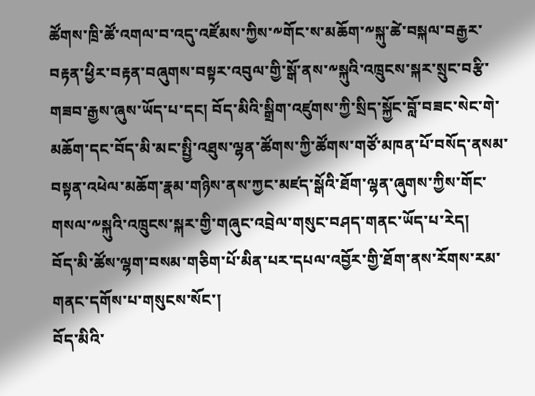ཚོགས་ཁྲི་ཚོ་འགལ་བ་འདུ་འཛོམས་ཀྱིས་༸གོང་ས་མཆོག་༸སྐུ་ཚེ་བསྐལ་བརྒྱར་བརྟན་ཕྱིར་བརྟན་བཞུགས་བསྟར་འབུལ་གྱི་སྒོ་ནས་༸སྐུའི་འཁྲུངས་སྐར་སྲུང་བརྩི་གཟབ་རྒྱས་ཞུས་ཡོད་པ་དང། བོད་མིའི་སྒྲིག་འཛུགས་ཀྱི་སྲིད་སྐྱོང་བློ་བཟང་སེང་གེ་མཆོག་དང་བོད་མི་མང་སྤྱི་འཐུས་ལྷན་ཚོགས་ཀྱི་ཚོགས་གཙོ་མཁན་པོ་བསོད་ནསམ་བསྟན་འཕེལ་མཆོག་རྣམ་གཉིས་ནས་ཀྱང་མཛད་སྒོའི་ཐོག་ལྷན་ཞུགས་ཀྱིས་གོང་གསལ་༸སྐུའི་འཁྲུངས་སྐར་གྱི་གཞུང་འབྲེལ་གསུང་བཤད་གནང་ཡོད་པ་རེད།
བོད་མི་ཚོས་ལྷག་བསམ་གཅིག་པོ་མིན་པར་དཔལ་འབྱོར་གྱི་ཐོག་ནས་རོགས་རམ་གནང་དགོས་པ་གསུངས་སོང་།
བོད་མིའི་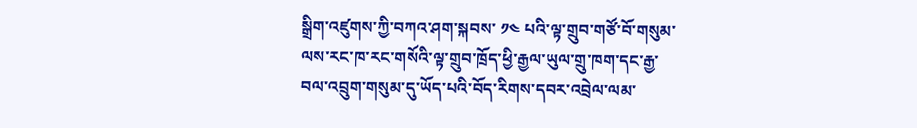སྒྲིག་འཛུགས་ཀྱི་བཀའ་ཤག་སྐབས་ ༡༤ པའི་ལྟ་གྲུབ་གཙོ་བོ་གསུམ་ལས་རང་ཁ་རང་གསོའི་ལྟ་གྲུབ་ཁྲོད་ཕྱི་རྒྱལ་ཡུལ་གྲུ་ཁག་དང་རྒྱ་བལ་འབྲུག་གསུམ་དུ་ཡོད་པའི་བོད་རིགས་དབར་འབྲེལ་ལམ་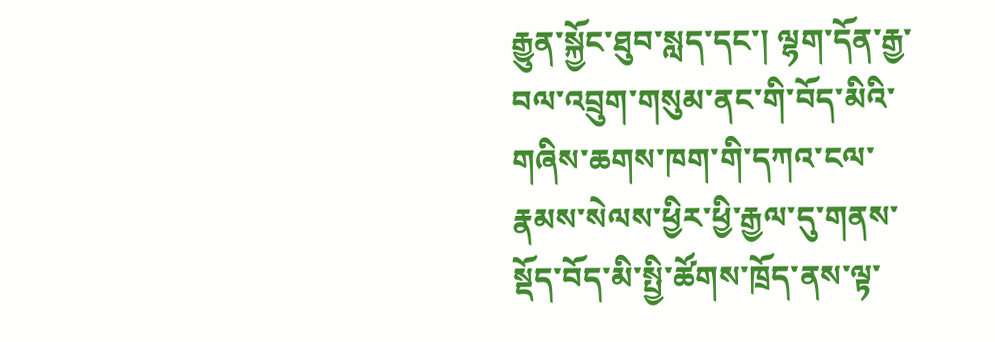རྒྱུན་སྐྱོང་ཐུབ་སླད་དང་། ལྷག་དོན་རྒྱ་བལ་འབྲུག་གསུམ་ནང་གི་བོད་མིའི་གཞིས་ཆགས་ཁག་གི་དཀའ་ངལ་རྣམས་སེལས་ཕྱིར་ཕྱི་རྒྱལ་དུ་གནས་སྡོད་བོད་མི་སྤྱི་ཚོགས་ཁྲོད་ནས་ལྟ་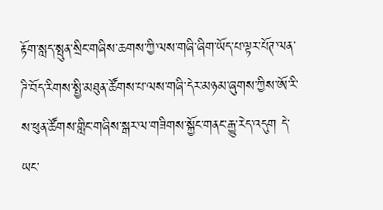རྟོག་སླད་སྤུན་སྲིང་གཞིས་ཆགས་ཀྱི་ལས་གཞི་ཞིག་ཡོད་པ་ལྟར་པོཊ་ལན་ཌི་བོད་རིགས་སྤྱི་མཐུན་ཚོགས་པ་ལས་གཞི་དེར་མཉམ་ཞུགས་ཀྱིས་ཨོ་རི་ས་ཕུན་ཚོགས་གླིང་གཞིས་སྒར་ལ་གཟིགས་སྐྱོང་གནང་རྒྱུ་རེད་འདུག དེ་ཡང་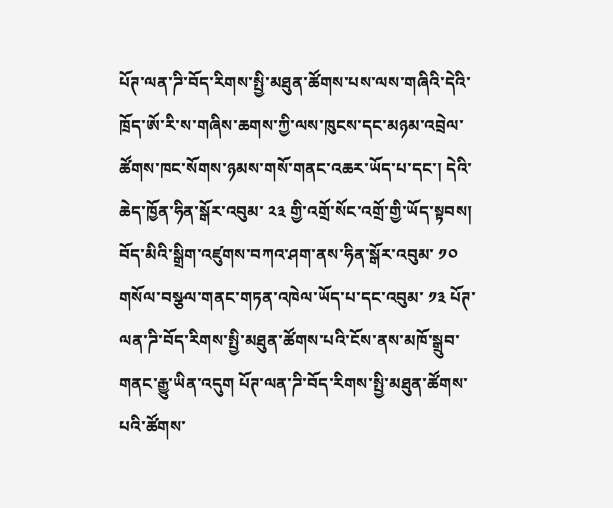པོཊ་ལན་ཌི་བོད་རིགས་སྤྱི་མཐུན་ཚོགས་པས་ལས་གཞིའི་དེའི་ཁྲོད་ཨོ་རི་ས་གཞིས་ཆགས་ཀྱི་ལས་ཁུངས་དང་མཉམ་འབྲེལ་ཚོགས་ཁང་སོགས་ཉམས་གསོ་གནང་འཆར་ཡོད་པ་དང་། དེའི་ཆེད་ཁྱོན་ཧིན་སྒོར་འབུམ་ ༢༣ གྱི་འགྲོ་སོང་འགྲོ་གྱི་ཡོད་སྟབས། བོད་མིའི་སྒྲིག་འཛུགས་བཀའ་ཤག་ནས་ཧིན་སྒོར་འབུམ་ ༡༠ གསོལ་བསྩལ་གནང་གཏན་འཁེལ་ཡོད་པ་དང་འབུམ་ ༡༣ པོཊ་ལན་ཌི་བོད་རིགས་སྤྱི་མཐུན་ཚོགས་པའི་ངོས་ནས་མཁོ་སྒྲུབ་གནང་རྒྱུ་ཡིན་འདུག པོཊ་ལན་ཌི་བོད་རིགས་སྤྱི་མཐུན་ཚོགས་པའི་ཚོགས་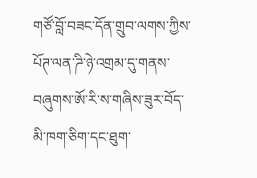གཙོ་བློ་བཟང་དོན་གྲུབ་ལགས་ཀྱིས་པོཊ་ལན་ཌི་ཉེ་འགྲམ་དུ་གནས་བཞུགས་ཨོ་རི་ས་གཞིས་ཟུར་བོད་མི་ཁག་ཅིག་དང་ཐུག་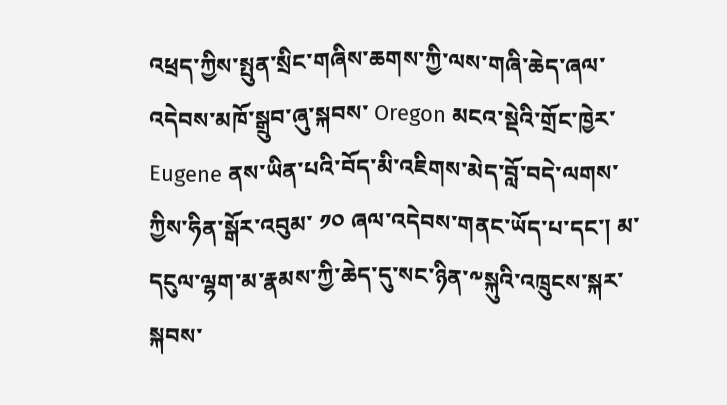འཕྲད་ཀྱིས་སྤུན་སྲིང་གཞིས་ཆགས་ཀྱི་ལས་གཞི་ཆེད་ཞལ་འདེབས་མཁོ་སྒྲུབ་ཞུ་སྐབས་ Oregon མངའ་སྡེའི་གྲོང་ཁྱེར་ Eugene ནས་ཡིན་པའི་བོད་མི་འཇིགས་མེད་བློ་བདེ་ལགས་ཀྱིས་ཧིན་སྒོར་འབུམ་ ༡༠ ཞལ་འདེབས་གནང་ཡོད་པ་དང་། མ་དངུལ་ལྷག་མ་རྣམས་ཀྱི་ཆེད་དུ་སང་ཉིན་༸སྐུའི་འཁྲུངས་སྐར་སྐབས་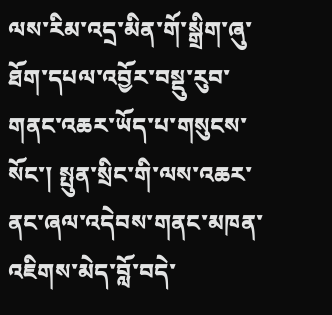ལས་རིམ་འདྲ་མིན་གོ་སྒྲིག་ཞུ་ཐོག་དཔལ་འབྱོར་བསྡུ་རུབ་གནང་འཆར་ཡོད་པ་གསུངས་སོང་། སྤུན་སྲིང་གི་ལས་འཆར་ནང་ཞལ་འདེབས་གནང་མཁན་འཇིགས་མེད་བློ་བདེ་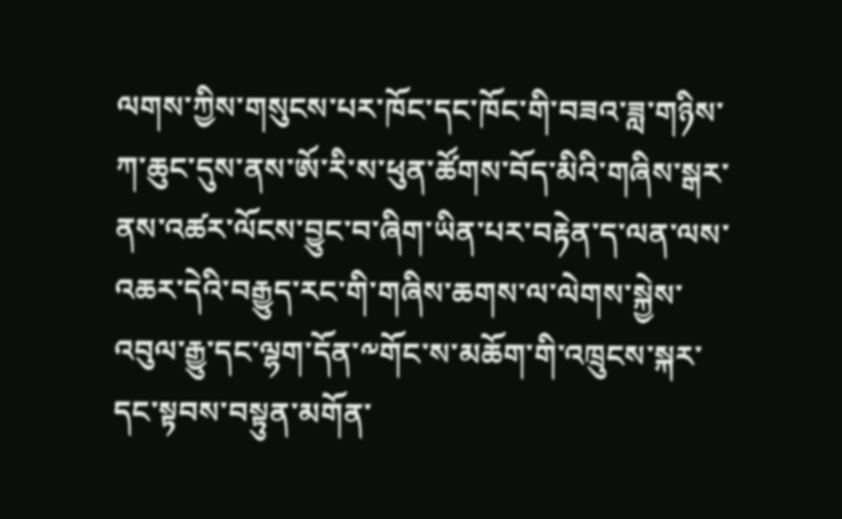ལགས་ཀྱིས་གསུངས་པར་ཁོང་དང་ཁོང་གི་བཟའ་ཟླ་གཉིས་ཀ་ཆུང་དུས་ནས་ཨོ་རི་ས་ཕུན་ཚོགས་བོད་མིའི་གཞིས་སྒར་ནས་འཚར་ལོངས་བྱུང་བ་ཞིག་ཡིན་པར་བརྟེན་ད་ལན་ལས་འཆར་དེའི་བརྒྱུད་རང་གི་གཞིས་ཆགས་ལ་ལེགས་སྐྱེས་འབུལ་རྒྱུ་དང་ལྷག་དོན་༸གོང་ས་མཆོག་གི་འཁྲུངས་སྐར་དང་སྟབས་བསྟུན་མགོན་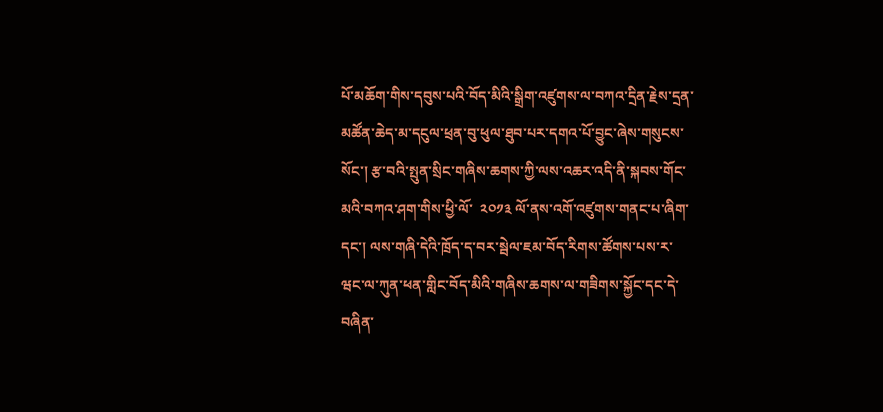པོ་མཆོག་གིས་དབུས་པའི་བོད་མིའི་སྒྲིག་འཛུགས་ལ་བཀའ་དྲིན་རྗེས་དྲན་མཚོན་ཆེད་མ་དངུལ་ཕྲན་བུ་ཕུལ་ཐུབ་པར་དགའ་པོ་བྱུང་ཞེས་གསུངས་སོང་། རྩ་བའི་སྤུན་སྲིང་གཞིས་ཆགས་ཀྱི་ལས་འཆར་འདི་ནི་སྐབས་གོང་མའི་བཀའ་ཤག་གིས་ཕྱི་ལོ་  ༢༠༡༣ ལོ་ནས་འགོ་འཛུགས་གནང་པ་ཞིག་དང་། ལས་གཞི་དེའི་ཁྲོད་ད་བར་སྦེལ་ཇམ་བོད་རིགས་ཚོགས་པས་ར་ཝང་ལ་ཀུན་ཕན་གླིང་བོད་མིའི་གཞིས་ཆགས་ལ་གཟིགས་སྐྱོང་དང་དེ་བཞིན་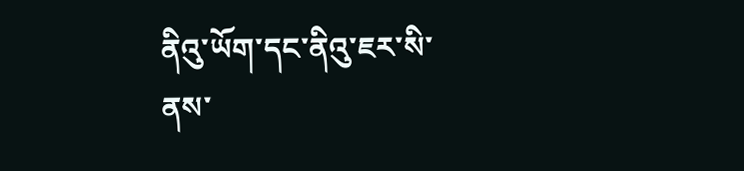ནིའུ་ཡོག་དང་ནིའུ་ཇར་སི་ནས་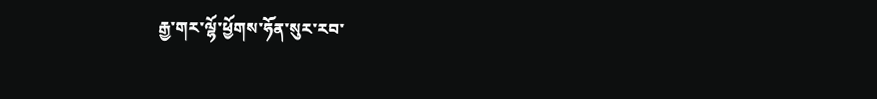རྒྱ་གར་ལྷོ་ཕྱོགས་ཧོན་སུར་རབ་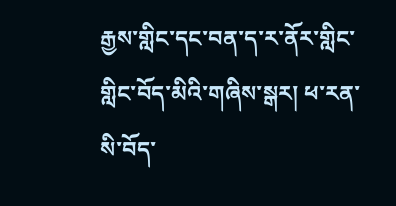རྒྱས་གླིང་དང་བན་ད་ར་ནོར་གླིང་གླིང་བོད་མིའི་གཞིས་སྒར། ཕ་རན་སི་བོད་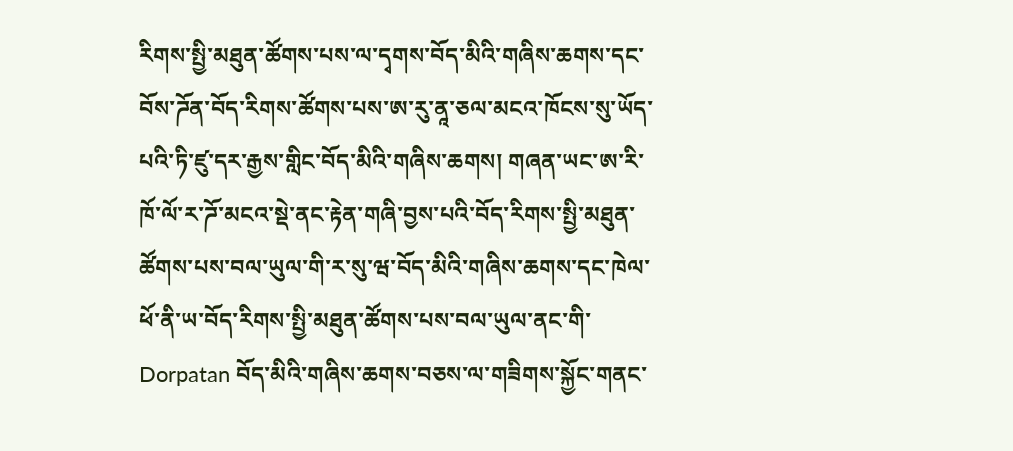རིགས་སྤྱི་མཐུན་ཚོགས་པས་ལ་དྭགས་བོད་མིའི་གཞིས་ཆགས་དང་བོས་ཌོན་བོད་རིགས་ཚོགས་པས་ཨ་རུ་ནཱ་ཅལ་མངའ་ཁོངས་སུ་ཡོད་པའི་ཏི་ཛུ་དར་རྒྱས་གླིང་བོད་མིའི་གཞིས་ཆགས། གཞན་ཡང་ཨ་རི་ཁོ་ལོ་ར་ཌོ་མངའ་སྡེ་ནང་རྟེན་གཞི་བྱས་པའི་བོད་རིགས་སྤྱི་མཐུན་ཚོགས་པས་བལ་ཡུལ་གི་ར་སུ་ཝ་བོད་མིའི་གཞིས་ཆགས་དང་ཁེལ་ཕོ་ནི་ཡ་བོད་རིགས་སྤྱི་མཐུན་ཚོགས་པས་བལ་ཡུལ་ནང་གི་ Dorpatan བོད་མིའི་གཞིས་ཆགས་བཅས་ལ་གཟིགས་སྐྱོང་གནང་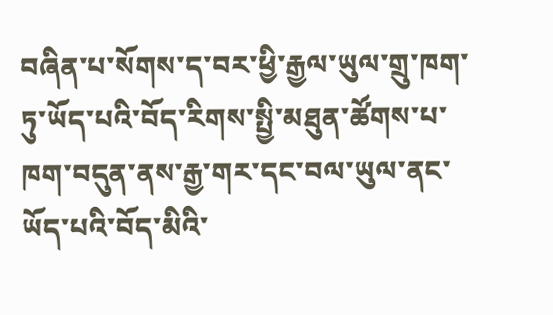བཞིན་པ་སོགས་ད་བར་ཕྱི་རྒྱལ་ཡུལ་གྲུ་ཁག་ཏུ་ཡོད་པའི་བོད་རིགས་སྤྱི་མཐུན་ཚོགས་པ་ཁག་བདུན་ནས་རྒྱ་གར་དང་བལ་ཡུལ་ནང་ཡོད་པའི་བོད་མིའི་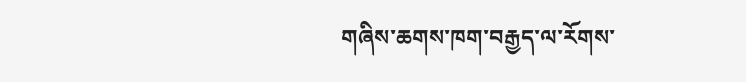གཞིས་ཆགས་ཁག་བརྒྱད་ལ་རོགས་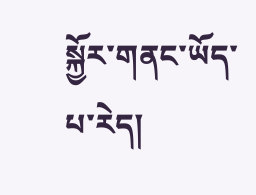སྐྱོར་གནང་ཡོད་པ་རེད།